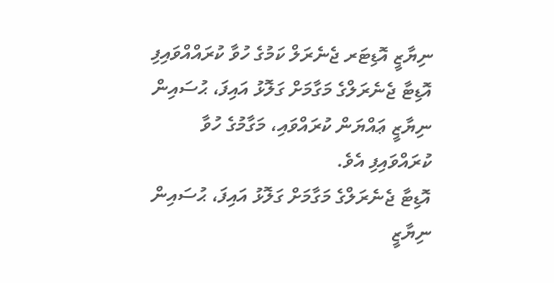ނިޔާޒީ އޮޑިޓަރ ޖެނެރަލް ކަމުގެ ހުވާ ކުރައްއްވައިފި
އޮޑިޓާ ޖެނެރަލްގެ މަގާމަށް ގަލޮޅު އައިފަ، ޙުސައިން ނިޔާޒީ ޢައްޔަން ކުރައްވައި، މަގާމުގެ ހުވާ ކުރައްވައިފި އެވެ.
އޮޑިޓާ ޖެނެރަލްގެ މަގާމަށް ގަލޮޅު އައިފަ، ޙުސައިން ނިޔާޒީ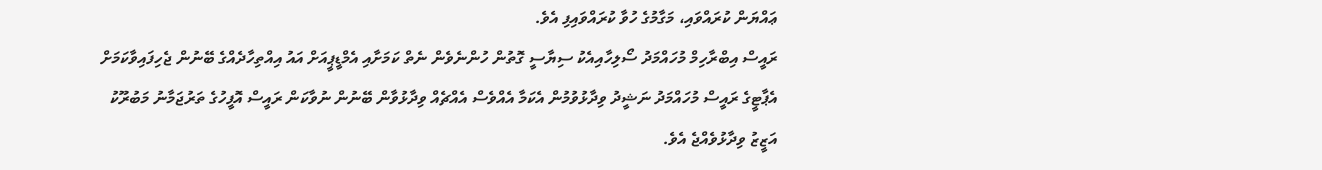ޢައްޔަން ކުރައްވައި، މަގާމުގެ ހުވާ ކުރައްވައިފި އެވެ.
ރައީސް އިބްރާހިމް މުހައްމަދު ސޯލިހާއިއެކު ސިޔާސީ ގޮތުން ހުންނެވެން ނެތް ކަމަށާއި އެމްޑީޕީއަށް އައު އިއްތިހާދެއްގެ ބޭނުން ޖެހިފައިވާކަމަށް އެޕާޓީގެ ރައީސް މުހައްމަދު ނަޝީދު ވިދާޅުވުމުން އެކަމާ އެއްވެސް އެއްޗެއް ވިދާޅުވާން ބޭނުން ނުވާކަން ރައީސް އޮފީހުގެ ތަރުޖަމާނު މަބުރޫކު އަޒީޒު ވިދާޅުވެއްޖެ އެވެ.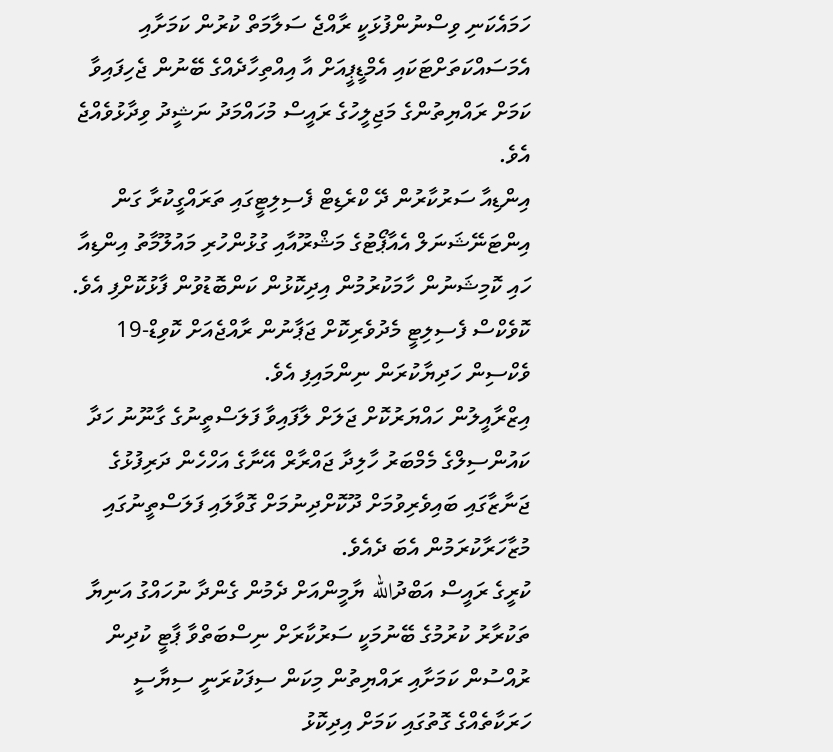ހަމައެކަނި ވިސްނުންފުޅަކީ ރާއްޖެ ސަލާމަތް ކުރުން ކަމަށާއި އެމަސައްކަތަށްޓަކައި އެމްޑީޕީއަށް އާ އިއްތިހާދެއްގެ ބޭނުން ޖެހިފައިވާ ކަމަށް ރައްޔިތުންގެ މަޖިލީހުގެ ރައީސް މުހައްމަދު ނަޝީދު ވިދާޅުވެއްޖެ އެވެ.
އިންޑިއާ ސަރުކާރުން ދޭ ކްރެޑިޓް ފެސިލިޓީގައި ތަރައްގީކުރާ ގަން އިންޓަނޭޝަނަލް އެއާޕޯޓުގެ މަޝްރޫއާއި ގުޅުންހުރި މައުލޫމާތު އިންޑިއާ ހައި ކޮމިޝަނުން ހާމަކުރުމުން އިދިކޮޅުން ކަންބޮޑުވުން ފާޅުކޮށްފި އެވެ.
ކޮވެކްސް ފެސިލިޓީ މެދުވެރިކޮށް ޖަޕާނުން ރާއްޖެއަށް ކޮވިޑް-19 ވެކްސިން ހަދިޔާކުރަން ނިންމައިފި އެވެ.
އިޒްރާއީލުން ހައްޔަރުކޮށް ޖަލަށް ލާފައިވާ ފަލަސްތީނުގެ ގާނޫނު ހަދާ ކައުންސިލްގެ މެމްބަރު ހާލިދާ ޖައްރާރް އޭނާގެ އަހްހެން ދަރިފުޅުގެ ޖަނާޒާގައި ބައިވެރިވުމަށް ދޫކޮށްދިނުމަށް ގޮވާލައި ފަލަސްތީނުގައި މުޒާހަރާކުރަމުން އެބަ ދެއެވެ.
ކުރީގެ ރައީސް އަބްދުالله ޔާމީންއަށް ދެމުން ގެންދާ ނުހައްގު އަނިޔާ ތަކުރާރު ކުރުމުގެ ބޭނުމަކީ ސަރުކާރަށް ނިސްބަތްވާ ޕާޓީ ކުދިން ރުއްސުން ކަމަށާއި ރައްޔިތުން މިކަން ސިފަކުރަނީ ސިޔާސީ ހަރަކާތެއްގެ ގޮތުގައި ކަމަށް އިދިކޮޅު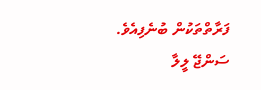ފަރާތްތަކުން ބުނެފިއެވެ.
ސަންޖޭ ލީލާ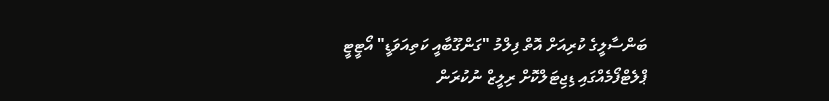ބަންސާލީގެ ކުރިއަށް އޮތް ފިލްމު "ގަންގޫބާއީ ކަތިއަވަޑީ" އޯޓީޓީ ޕްލެޓްފޯމެއްގައި ޑިޖިޓަލްކޮށް ރިލީޒް ނުކުރަން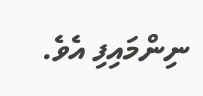ނިންމައިފި އެވެ.